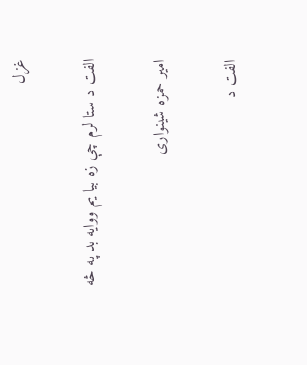غزل

الفت د ستا لرم چې زه بيا يم ووايه بد په څه

امیر حمزه شینواری

الفت د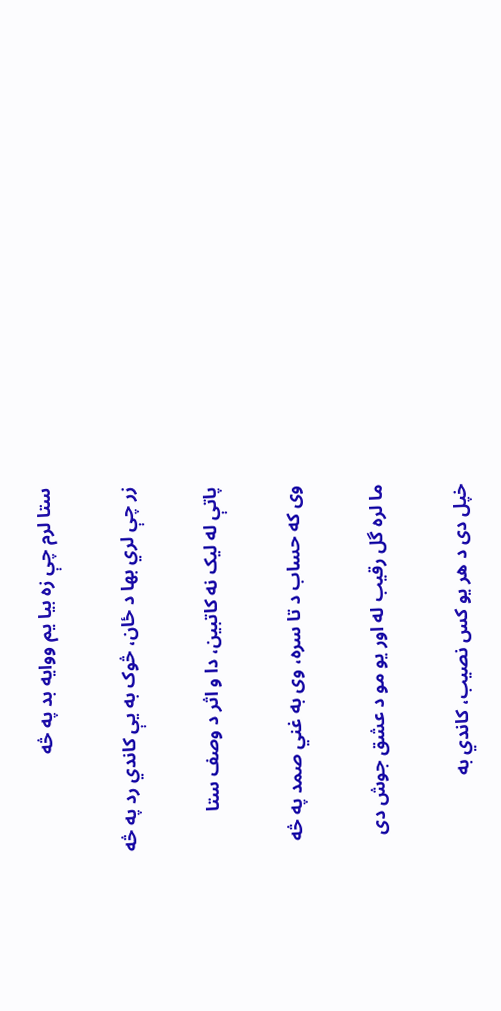ستا لرم چې زه بيا يم ووايه بد په څه

زر چې لري بها د ځان، څوک به يې کاندي رد په څه

پاتې له ليک نه کاتبين، دا و اثر د وصف ستا

وی که حساب د تا سره، وی به غني صمد په څه

ما لره گل رقيب له اور يو مو د عشق جوش دی

خپل دی د هر يو کس نصيب، کاندي به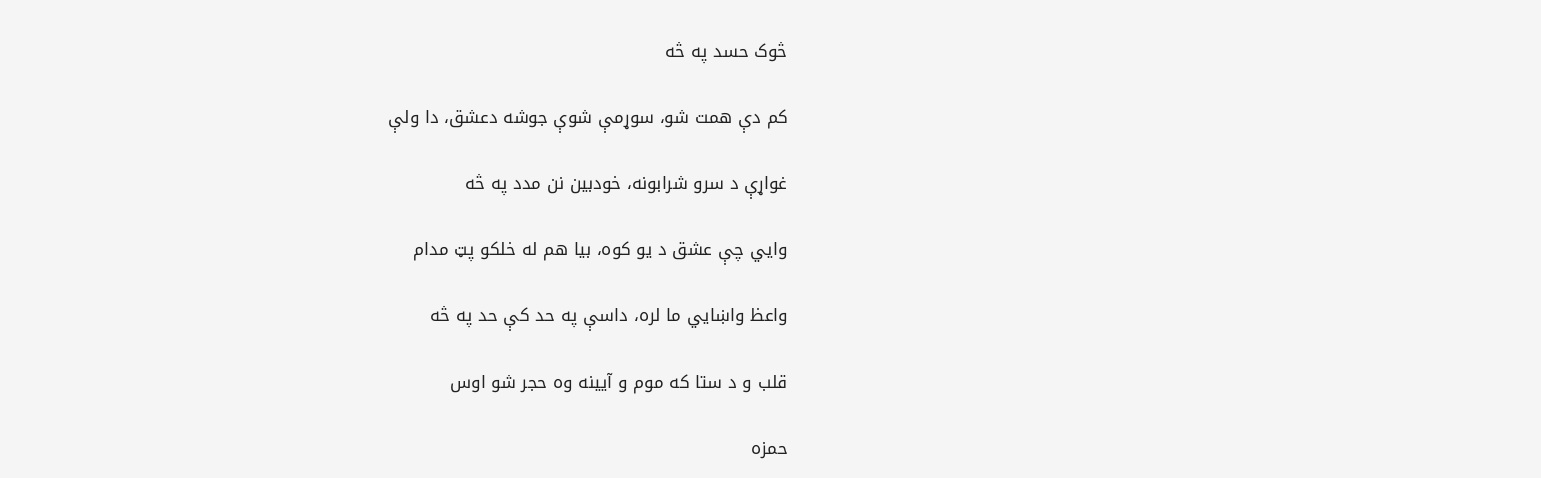څوک حسد په څه

کم دې همت شو، سوړمې شوې جوشه دعشق، دا ولې

غواړې د سرو شرابونه، خودبين نن مدد په څه

وايي چې عشق د يو کوه، بيا هم له خلکو پټ مدام

واعظ واښايي ما لره، داسې په حد کې حد په څه

قلب و د ستا که موم و آيينه وه حجر شو اوس

حمزه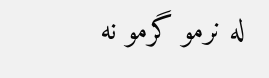له نرمو گرمو نه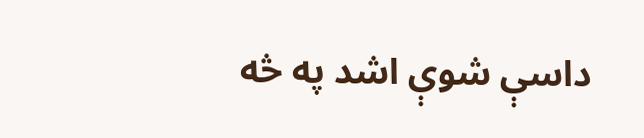داسې شوې اشد په څه